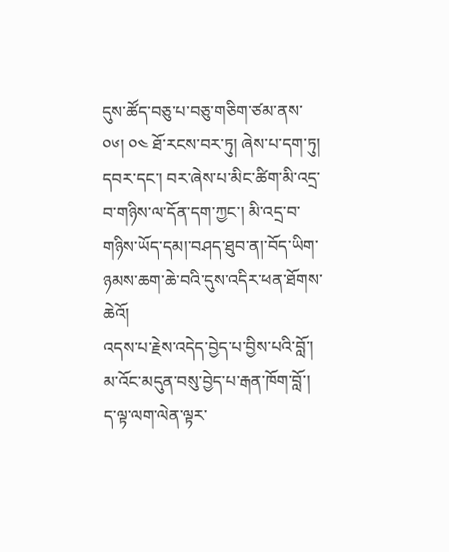དུས་ཚོད་བཅུ་པ་བཅུ་གཅིག་ཙམ་ནས་ ༠༦། ༠༤ ཐོ་རངས་བར་ཏུ། ཞེས་པ་དག་ཏུ།
དབར་དང་། བར་ཞེས་པ་མིང་ཚིག་མི་འདྲ་བ་གཉིས་ལ་དོན་དག་ཀྱང་། མི་འདྲ་བ་གཉིས་ཡོད་དམ།་བཤད་ཐུབ་ན།་བོད་ཡིག་ཉམས་ཆག་ཆེ་བའི་དུས་འདིར་ཕན་ཐོགས་ཆེའོ།
འདས་པ་རྗེས་འདེད་བྱེད་པ་བྱིས་པའི་བློ་།
མ་འོང་མདུན་བསུ་བྱེད་པ་རྒན་ཁོག་བློ་།
ད་ལྟ་ལག་ལེན་ལྟར་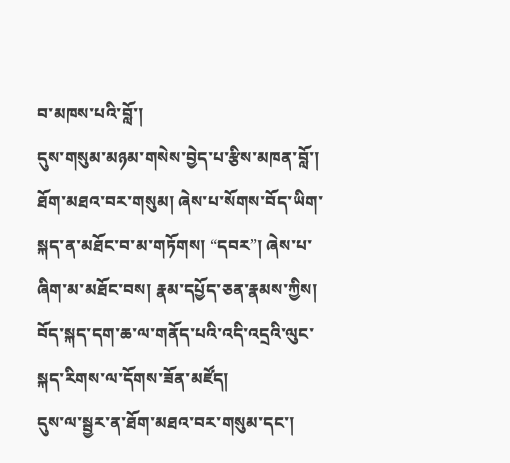བ་མཁས་པའི་བློ་།
དུས་གསུམ་མཉམ་གསེས་བྱེད་པ་རྩིས་མཁན་བློ་།
ཐོག་མཐའ་བར་གསུམ། ཞེས་པ་སོགས་བོད་ཡིག་སྐད་ན་མཐོང་བ་མ་གཏོགས། “དབར”། ཞེས་པ་ཞིག་མ་མཐོང་བས། རྣམ་དཔྱོད་ཅན་རྣམས་ཀྱིས། བོད་སྐད་དག་ཆ་ལ་གནོད་པའི་འདི་འདྲའི་ལུང་སྐད་རིགས་ལ་དོགས་ཟོན་མཛོད།
དུས་ལ་སྦྱར་ན་ཐོག་མཐའ་བར་གསུམ་དང་།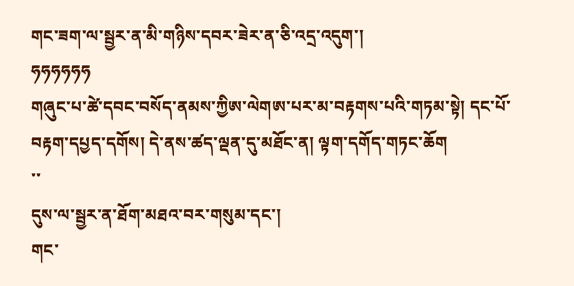གང་ཟག་ལ་སྦྱར་ན་མི་གཉིས་དབར་ཟེར་ན་ཅི་འདྲ་འདུག་།
ཧཧཧཧཧཧ
གཞུང་པ་ཚེ་དབང་བསོད་ནམས་ཀྱིཨ་ལེགཨ་པར་མ་བརྟགས་པའི་གཏམ་སྟེ། དང་པོ་བརྟག་དཔྱད་དགོས། དེ་ནས་ཚད་ལྡན་དུ་མཐོང་ན། ལྟག་དགོད་གཏང་ཆོག
་་
དུས་ལ་སྦྱར་ན་ཐོག་མཐའ་བར་གསུམ་དང་།
གང་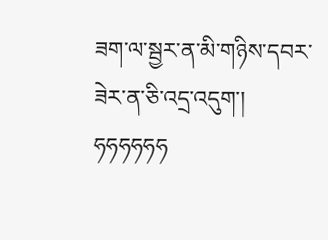ཟག་ལ་སྦྱར་ན་མི་གཉིས་དབར་ཟེར་ན་ཅི་འདྲ་འདུག་།
ཧཧཧཧཧཧ